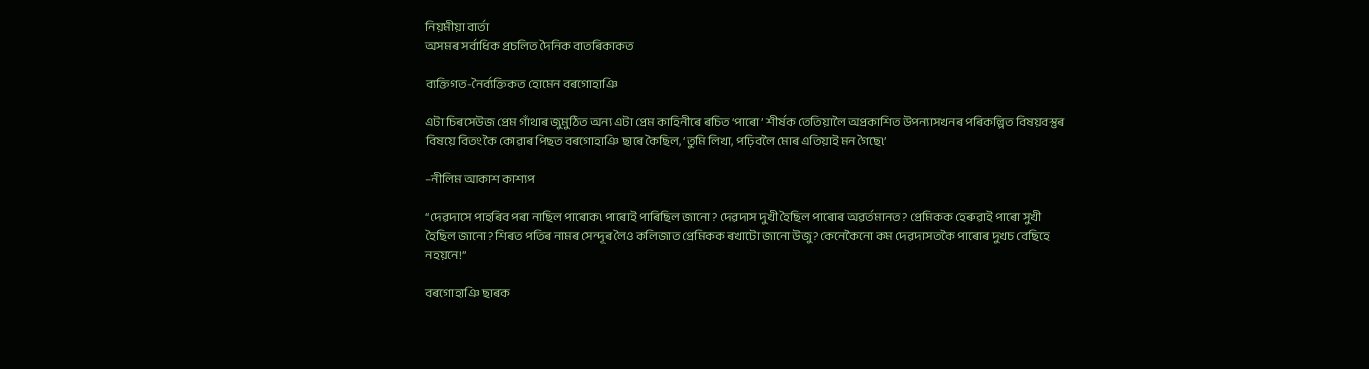নিয়মীয়া বাৰ্তা
অসমৰ সৰ্বাধিক প্ৰচলিত দৈনিক বাতৰিকাকত

ব্যক্তিগত-নৈৰ্ব্যক্তিকত হোমেন বৰগোহাঞি

এটা চিৰসেউজ প্ৰেম গাঁথাৰ জুমুঠিত অন্য এটা প্ৰেম কাহিনীৰে ৰচিত ‘পাৰো’ শীৰ্ষক তেতিয়ালৈ অপ্ৰকাশিত উপন্যাসখনৰ পৰিকল্পিত বিষয়বস্তুৰ বিষয়ে বিতংকৈ কোৱাৰ পিছত বৰগোহাঞি ছাৰে কৈছিল, ‘তুমি লিখা, পঢ়িবলৈ মোৰ এতিয়াই মন গৈছে৷’

–নীলিম আকাশ কাশ্যপ

‘‘দেৱদাসে পাহৰিব পৰা নাছিল পাৰোক৷ পাৰোই পাৰিছিল জানো? দেৱদাস দুখী হৈছিল পাৰোৰ অৱৰ্তমানত? প্ৰেমিকক হেৰুৱাই পাৰো সুখী হৈছিল জানো? শিৰত পতিৰ নামৰ সেন্দূৰ লৈও কলিজাত প্ৰেমিকক ৰখাটো জানো উজু? কেনেকৈনো কম দেৱদাসতকৈ পাৰোৰ দুখচ বেছিহে নহয়নে!’’

বৰগোহাঞি ছাৰক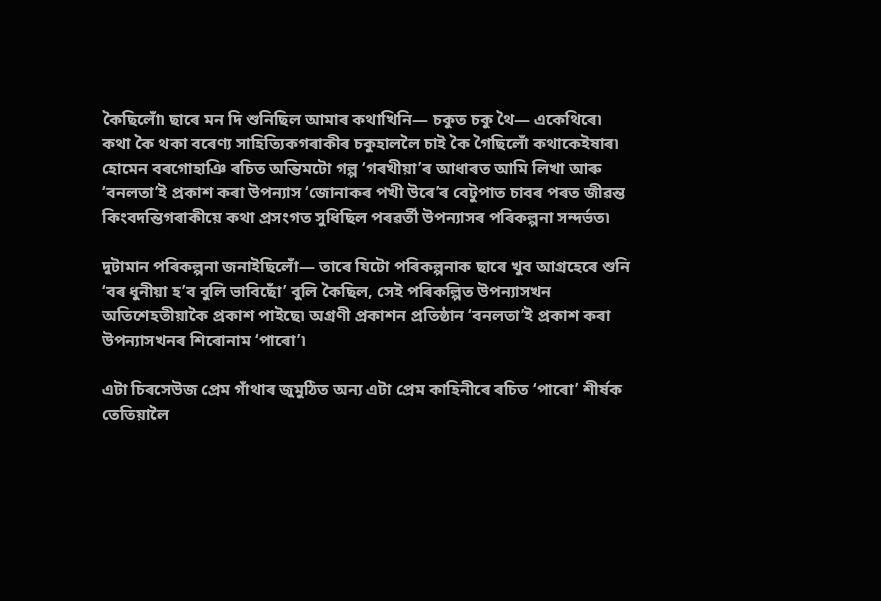কৈছিলোঁ৷ ছাৰে মন দি শুনিছিল আমাৰ কথাখিনি— চকুত চকু থৈ— একেথিৰে৷ কথা কৈ থকা বৰেণ্য সাহিত্যিকগৰাকীৰ চকুহাললৈ চাই কৈ গৈছিলোঁ কথাকেইষাৰ৷
হোমেন বৰগোহাঞি ৰচিত অন্তিমটো গল্প ‘গৰখীয়া’ৰ আধাৰত আমি লিখা আৰু ‘বনলতা’ই প্ৰকাশ কৰা উপন্যাস ‘জোনাকৰ পখী উৰে’ৰ বেটুপাত চাবৰ পৰত জীৱন্ত কিংবদন্তিগৰাকীয়ে কথা প্ৰসংগত সুধিছিল পৰৱৰ্তী উপন্যাসৰ পৰিকল্পনা সন্দৰ্ভত৷

দুটামান পৰিকল্পনা জনাইছিলোঁ— তাৰে যিটো পৰিকল্পনাক ছাৰে খুব আগ্ৰহেৰে শুনি ‘বৰ ধুনীয়া হ’ব বুলি ভাবিছোঁ’ বুলি কৈছিল, সেই পৰিকল্পিত উপন্যাসখন অতিশেহতীয়াকৈ প্ৰকাশ পাইছে৷ অগ্ৰণী প্ৰকাশন প্ৰতিষ্ঠান ‘বনলতা’ই প্ৰকাশ কৰা উপন্যাসখনৰ শিৰোনাম ‘পাৰো’৷

এটা চিৰসেউজ প্ৰেম গাঁথাৰ জুমুঠিত অন্য এটা প্ৰেম কাহিনীৰে ৰচিত ‘পাৰো’ শীৰ্ষক তেতিয়ালৈ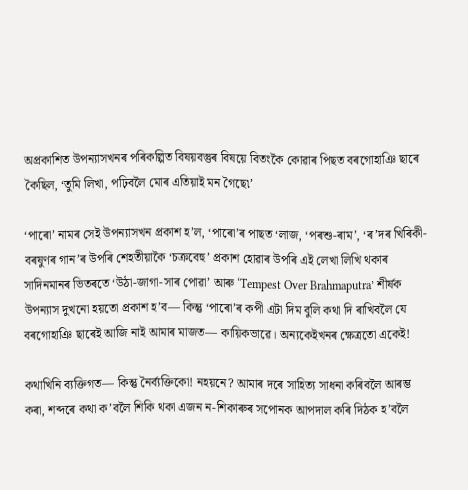অপ্ৰকাশিত উপন্যাসখনৰ পৰিকল্পিত বিষয়বস্তুৰ বিষয়ে বিতংকৈ কোৱাৰ পিছত বৰগোহাঞি ছাৰে কৈছিল, ‘তুমি লিখা, পঢ়িবলৈ মোৰ এতিয়াই মন গৈছে৷’

‘পাৰো’ নামৰ সেই উপন্যাসখন প্ৰকাশ হ’ল, ‘পাৰো’ৰ পাছত ‘লাজ, ‘পৰশু-ৰাম’, ‘ৰ’দৰ খিৰিকী-বৰষুণৰ গান’ৰ উপৰি শেহতীয়াকৈ ‘চক্ৰবেহু’ প্ৰকাশ হোৱাৰ উপৰি এই লেখা লিখি থকাৰ সাদিনমানৰ ভিতৰতে ‘উঠা-জাগা-সাৰ পোৱা’ আৰু ‘Tempest Over Brahmaputra’ শীৰ্ষক উপন্যাস দুখনো হয়তো প্ৰকাশ হ’ব— কিন্তু ‘পাৰো’ৰ কপী এটা দিম বুলি কথা দি ৰাখিবলৈ যে বৰগোহাঞি ছাৰেই আজি নাই আমাৰ মাজত— কায়িকভাৱে। অন্যকেইখনৰ ক্ষেত্ৰতো একেই!

কথাখিনি ব্যক্তিগত— কিন্তু নৈৰ্ব্যক্তিকো! নহয়নে? আমাৰ দৰে সাহিত্য সাধনা কৰিবলৈ আৰম্ভ কৰা, শব্দৰে কথা ক’বলৈ শিকি থকা এজন ন-শিকাৰুৰ সপোনক আপদাল কৰি দিঠক হ’বলৈ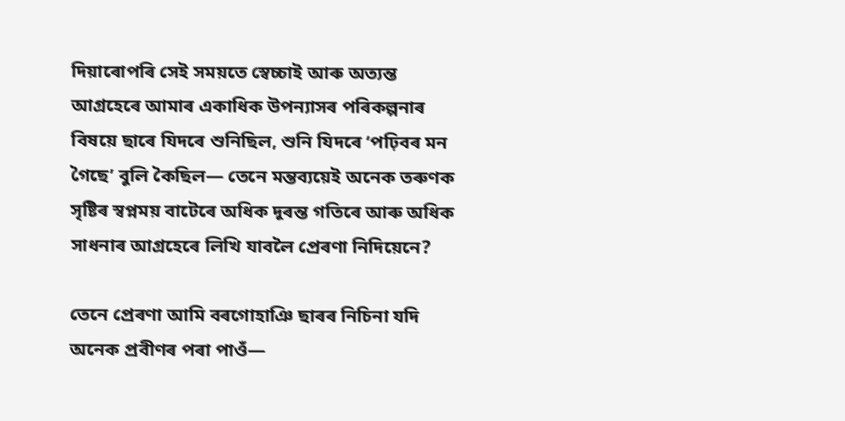দিয়াৰোপৰি সেই সময়তে স্বেচ্চাই আৰু অত্যন্ত আগ্ৰহেৰে আমাৰ একাধিক উপন্যাসৰ পৰিকল্পনাৰ বিষয়ে ছাৰে যিদৰে শুনিছিল, শুনি যিদৰে ‘পঢ়িবৰ মন গৈছে’ বুলি কৈছিল— তেনে মন্তব্যয়েই অনেক তৰুণক সৃষ্টিৰ স্বপ্নময় বাটেৰে অধিক দূৰন্ত গতিৰে আৰু অধিক সাধনাৰ আগ্ৰহেৰে লিখি যাবলৈ প্ৰেৰণা নিদিয়েনে?

তেনে প্ৰেৰণা আমি বৰগোহাঞি ছাৰৰ নিচিনা যদি অনেক প্ৰবীণৰ পৰা পাওঁ—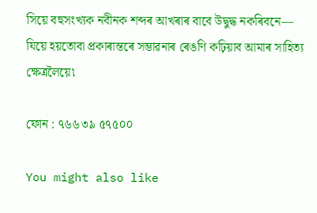সিয়ে বহুসংখ্যক নবীনক শব্দৰ আখৰাৰ বাবে উদ্বুদ্ধ নকৰিবনে— যিয়ে হয়তোবা প্ৰকাৰান্তৰে সম্ভাৱনাৰ ৰেঙণি কঢ়িয়াব আমাৰ সাহিত্য ক্ষেত্ৰলৈয়ে৷

ফোন : ৭৬৬৩৯ ৫৭৫০০

You might also like